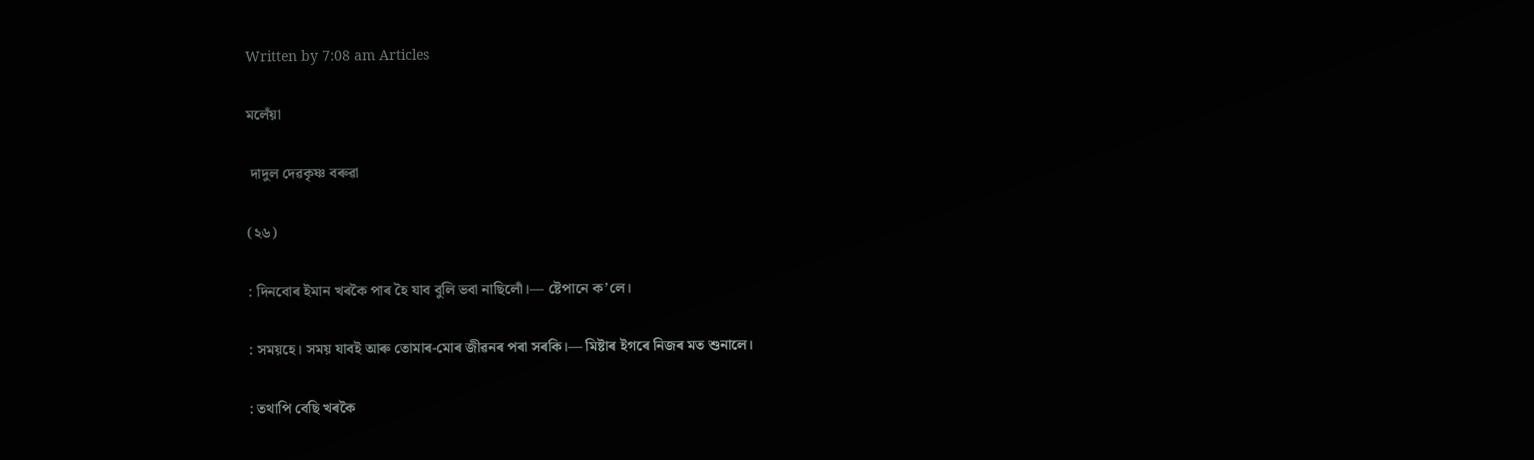Written by 7:08 am Articles

মলেঁয়া

 দাদুল দেৱকৃষ্ণ বৰুৱা

(২৬)

: দিনবোৰ ইমান খৰকৈ পাৰ হৈ যাব বুলি ভবা নাছিলোঁ।— ষ্টেপানে ক’লে।

: সময়হে। সময় যাবই আৰু তোমাৰ-মোৰ জীৱনৰ পৰা সৰকি।— মিষ্টাৰ ইগৰে নিজৰ মত শুনালে।

: তথাপি বেছি খৰকৈ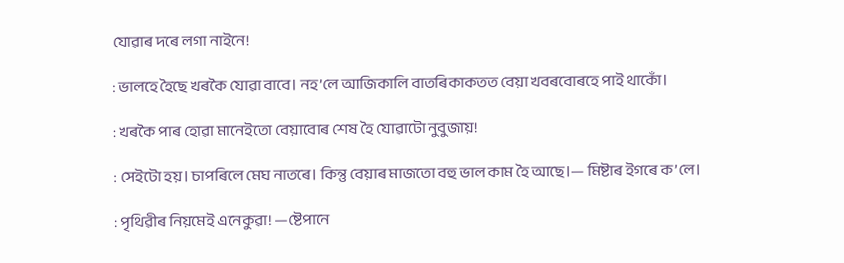যোৱাৰ দৰে লগা নাইনে!

: ভালহে হৈছে খৰকৈ যোৱা বাবে। নহ’লে আজিকালি বাতৰিকাকতত বেয়া খবৰবোৰহে পাই থাকোঁ।

: খৰকৈ পাৰ হোৱা মানেইতো বেয়াবোৰ শেষ হৈ যোৱাটো নুবুজায়!

: সেইটো হয়। চাপৰিলে মেঘ নাতৰে। কিন্তু বেয়াৰ মাজতো বহু ভাল কাম হৈ আছে।— মিষ্টাৰ ইগৰে ক’লে।

: পৃথিৱীৰ নিয়মেই এনেকুৱা! —ষ্টেপানে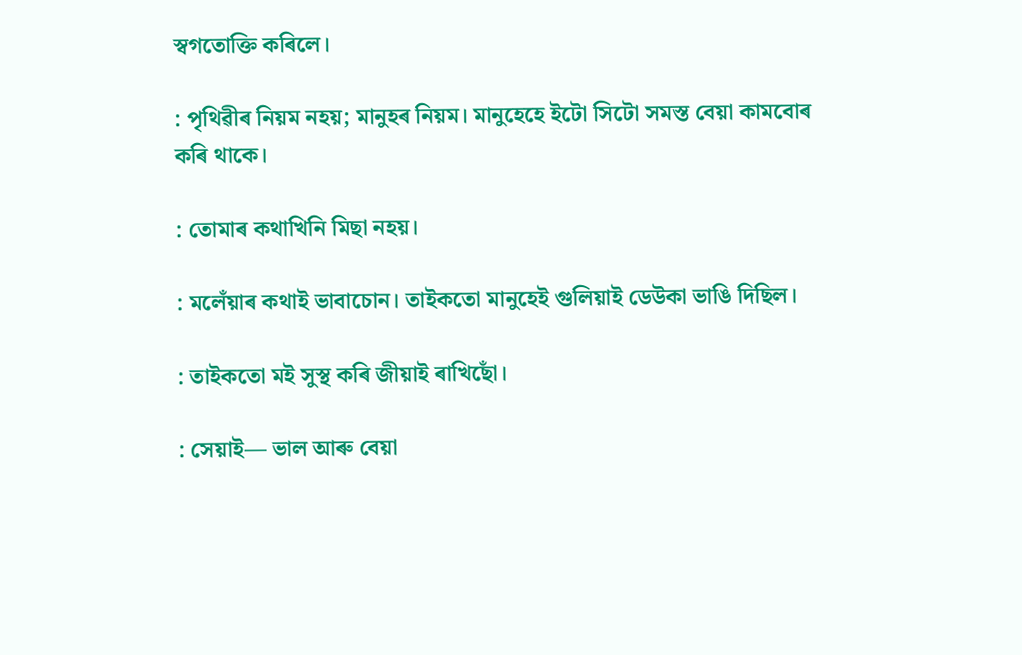স্বগতোক্তি কৰিলে।

: পৃথিৱীৰ নিয়ম নহয়; মানুহৰ নিয়ম। মানুহেহে ইটো সিটো সমস্ত বেয়া কামবোৰ কৰি থাকে।

: তোমাৰ কথাখিনি মিছা নহয়।

: মলেঁয়াৰ কথাই ভাবাচোন। তাইকতো মানুহেই গুলিয়াই ডেউকা ভাঙি দিছিল।

: তাইকতো মই সুস্থ কৰি জীয়াই ৰাখিছোঁ।

: সেয়াই— ভাল আৰু বেয়া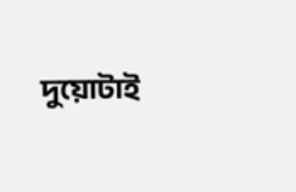দুয়োটাই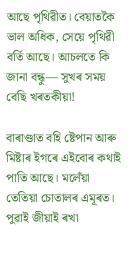আছে পৃথিৱীত। বেয়াতকৈ ভাল অধিক, সেয়ে পৃথিৱী বৰ্তি আছে। আচলতে কি জানা বন্ধু— সুখৰ সময় বেছি খৰতকীয়া!

বাৰাণ্ডাত বহি ষ্টেপান আৰু মিষ্টাৰ ইগৰে এইবোৰ কথাই পাতি আছে। মলেঁয়া তেতিয়া চোতালৰ এমূৰত। পুৱাই জীয়াই ৰখা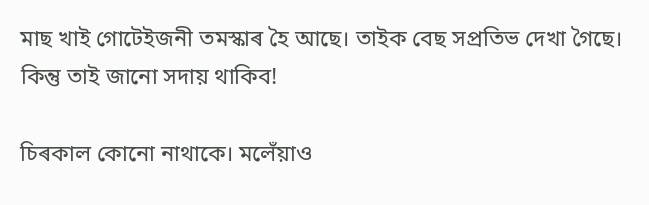মাছ খাই গোটেইজনী তমস্কাৰ হৈ আছে। তাইক বেছ সপ্ৰতিভ দেখা গৈছে। কিন্তু তাই জানো সদায় থাকিব!

চিৰকাল কোনো নাথাকে। মলেঁয়াও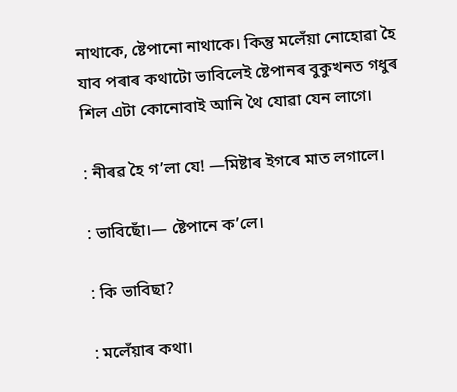নাথাকে, ষ্টেপানো নাথাকে। কিন্তু মলেঁয়া নোহোৱা হৈ যাব পৰাৰ কথাটো ভাবিলেই ষ্টেপানৰ বুকুখনত গধুৰ শিল এটা কোনোবাই আনি থৈ যোৱা যেন লাগে।

: নীৰৱ হৈ গ’লা যে! —মিষ্টাৰ ইগৰে মাত লগালে।

: ভাবিছোঁ।— ষ্টেপানে ক’লে।

: কি ভাবিছা?

: মলেঁয়াৰ কথা।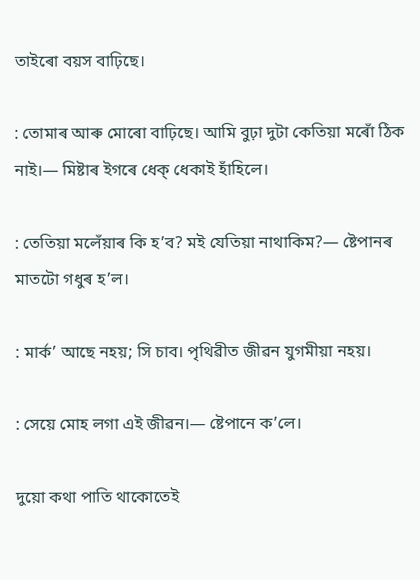তাইৰো বয়স বাঢ়িছে।

: তোমাৰ আৰু মোৰো বাঢ়িছে। আমি বুঢ়া দুটা কেতিয়া মৰোঁ ঠিক নাই।— মিষ্টাৰ ইগৰে ধেক্ ধেকাই হাঁহিলে।

: তেতিয়া মলেঁয়াৰ কি হ’ব? মই যেতিয়া নাথাকিম?— ষ্টেপানৰ মাতটো গধুৰ হ’ল।

: মাৰ্ক’ আছে নহয়; সি চাব। পৃথিৱীত জীৱন যুগমীয়া নহয়।

: সেয়ে মোহ লগা এই জীৱন।— ষ্টেপানে ক’লে।

দুয়ো কথা পাতি থাকোতেই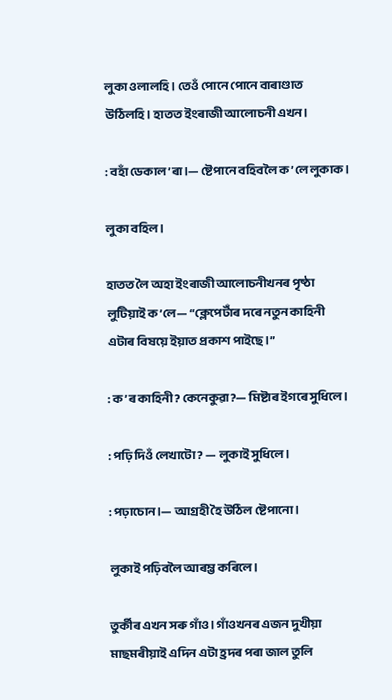লুকা ওলালহি। তেওঁ পোনে পোনে বাৰাণ্ডাত উঠিলহি। হাতত ইংৰাজী আলোচনী এখন।

: বহাঁ ডেকাল’ৰা।— ষ্টেপানে বহিবলৈ ক’লে লুকাক।

লুকা বহিল।

হাতত লৈ অহা ইংৰাজী আলোচনীখনৰ পৃষ্ঠা লুটিয়াই ক’লে— “ক্লেপেটাঁৰ দৰে নতুন কাহিনী এটাৰ বিষয়ে ইয়াত প্ৰকাশ পাইছে।”

: ক’ৰ কাহিনী? কেনেকুৱা?— মিষ্টাৰ ইগৰে সুধিলে।

: পঢ়ি দিওঁ লেখাটো? —  লুকাই সুধিলে।

: পঢ়াচোন।— আগ্ৰহী হৈ উঠিল ষ্টেপানো।

লুকাই পঢ়িবলৈ আৰম্ভ কৰিলে।

তুৰ্কীৰ এখন সৰু গাঁও। গাঁওখনৰ এজন দুখীয়া মাছমৰীয়াই এদিন এটা হ্ৰদৰ পৰা জাল তুলি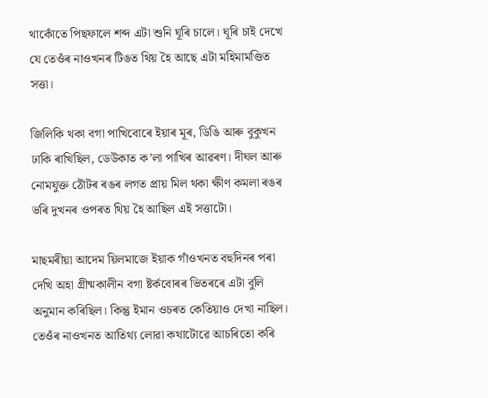থাকোঁতে পিছফালে শব্দ এটা শুনি ঘূৰি চালে। ঘূৰি চাই দেখে যে তেওঁৰ নাওখনৰ টিঙত থিয় হৈ আছে এটা মহিমামণ্ডিত সত্তা।

জিলিকি থকা বগা পাখিবোৰে ইয়াৰ মূৰ, ডিঙি আৰু বুকুখন ঢাকি ৰাখিছিল, ডেউকাত ক’লা পাখিৰ আৱৰণ। দীঘল আৰু নোমযুক্ত ঠোঁটৰ ৰঙৰ লগত প্ৰায় মিল থকা ক্ষীণ কমলা ৰঙৰ ভৰি দুখনৰ ওপৰত থিয় হৈ আছিল এই সত্তাটো।

মাছমৰীয়া আদেম য়িলমাজে ইয়াক গাঁওখনত বহুদিনৰ পৰা দেখি অহা গ্ৰীষ্মকালীন বগা ষ্টৰ্কবোৰৰ ভিতৰৰে এটা বুলি অনুমান কৰিছিল। কিন্তু ইমান ওচৰত কেতিয়াও দেখা নাছিল। তেওঁৰ নাওখনত আতিথ্য লোৱা কথাটোৱে আচৰিতো কৰি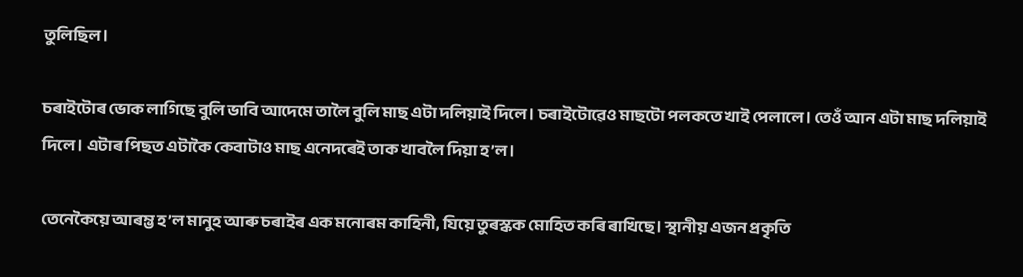তুলিছিল।

চৰাইটোৰ ভোক লাগিছে বুলি ভাবি আদেমে তালৈ বুলি মাছ এটা দলিয়াই দিলে। চৰাইটোৱেও মাছটো পলকতে খাই পেলালে। তেওঁ আন এটা মাছ দলিয়াই দিলে। এটাৰ পিছত এটাকৈ কেবাটাও মাছ এনেদৰেই তাক খাবলৈ দিয়া হ’ল।

তেনেকৈয়ে আৰম্ভ হ’ল মানুহ আৰু চৰাইৰ এক মনোৰম কাহিনী, যিয়ে তুৰস্কক মোহিত কৰি ৰাখিছে। স্থানীয় এজন প্ৰকৃতি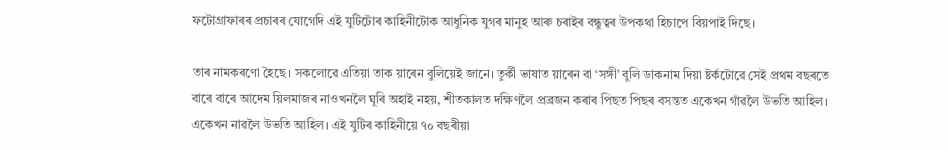ফটোগ্ৰাফাৰৰ প্ৰচাৰৰ যোগেদি এই যুটিটোৰ কাহিনীটোক আধুনিক যুগৰ মানুহ আৰু চৰাইৰ বন্ধুত্বৰ উপকথা হিচাপে বিয়পাই দিছে।

তাৰ নামকৰণো হৈছে। সকলোৱে এতিয়া তাক য়াৰেন বুলিয়েই জানে। তুৰ্কী ভাষাত য়াৰেন বা ‘সঙ্গী’ বুলি ডাকনাম দিয়া ষ্টৰ্কটোৱে সেই প্ৰথম বছৰতে বাৰে বাৰে আদেম য়িলমাজৰ নাওখনলৈ ঘূৰি অহাই নহয়, শীতকালত দক্ষিণলৈ প্ৰব্ৰজন কৰাৰ পিছত পিছৰ বসন্তত একেখন গাঁৱলৈ উভতি আহিল। একেখন নাৱলৈ উভতি আহিল। এই যুটিৰ কাহিনীয়ে ৭০ বছৰীয়া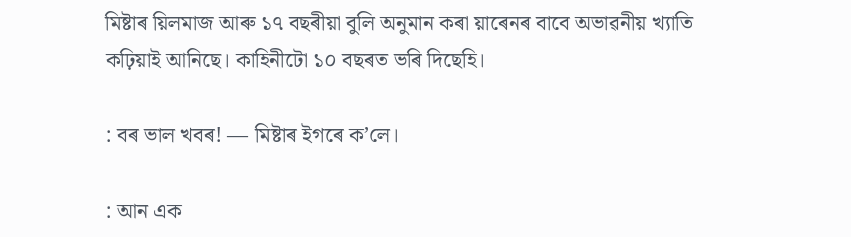মিষ্টাৰ য়িলমাজ আৰু ১৭ বছৰীয়া বুলি অনুমান কৰা য়াৰেনৰ বাবে অভাৱনীয় খ্যাতি কঢ়িয়াই আনিছে। কাহিনীটো ১০ বছৰত ভৰি দিছেহি।

: বৰ ভাল খবৰ! — মিষ্টাৰ ইগৰে ক’লে।

: আন এক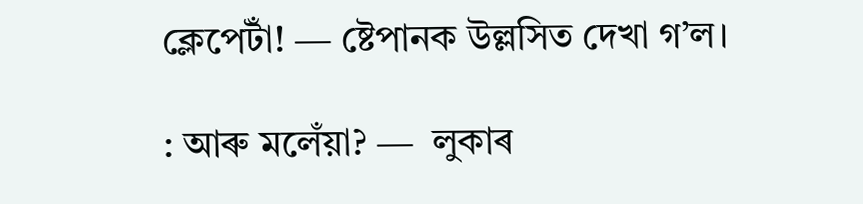ক্লেপেটাঁ! — ষ্টেপানক উল্লসিত দেখা গ’ল।

: আৰু মলেঁয়া? —  লুকাৰ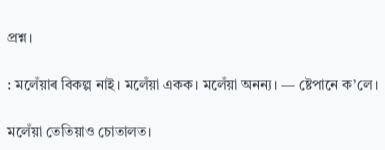প্ৰশ্ন।

: মলেঁয়াৰ বিকল্প নাই। মলেঁয়া একক। মলেঁয়া অনন্য। — ষ্টেপানে ক’লে।

মলেঁয়া তেতিয়াও চোতালত।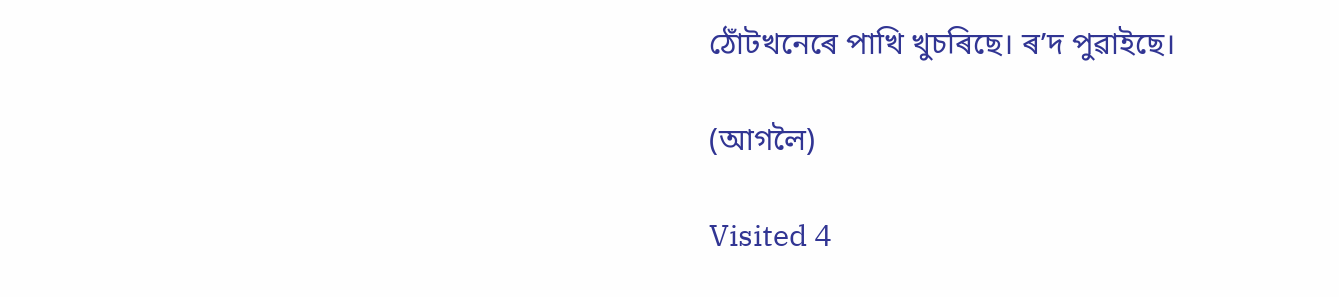ঠোঁটখনেৰে পাখি খুচৰিছে। ৰ’দ পুৱাইছে।

(আগলৈ)

Visited 4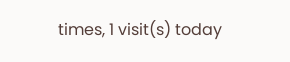times, 1 visit(s) today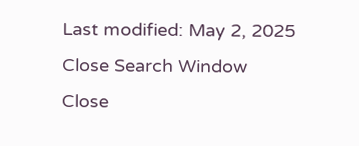Last modified: May 2, 2025
Close Search Window
Close